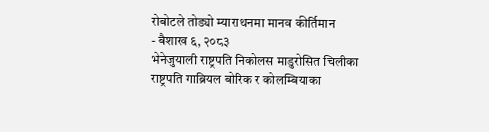रोबोटले तोड्यो म्याराथनमा मानव कीर्तिमान
- बैशाख ६, २०८३
भेनेजुयाली राष्ट्रपति निकोलस माडुरोसित चिलीका राष्ट्रपति गाब्रियल बोरिक र कोलम्बियाका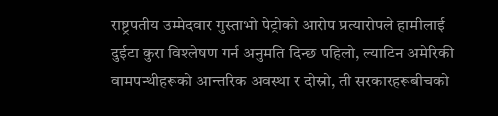राष्ट्रपतीय उम्मेदवार गुस्ताभो पेट्रोको आरोप प्रत्यारोपले हामीलाई दुईटा कुरा विश्लेषण गर्न अनुमति दिन्छ पहिलो, ल्याटिन अमेरिकी वामपन्थीहरूको आन्तरिक अवस्था र दोस्रो, ती सरकारहरूबीचको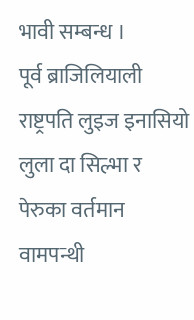भावी सम्बन्ध ।
पूर्व ब्राजिलियाली राष्ट्रपति लुइज इनासियो लुला दा सिल्भा र पेरुका वर्तमान वामपन्थी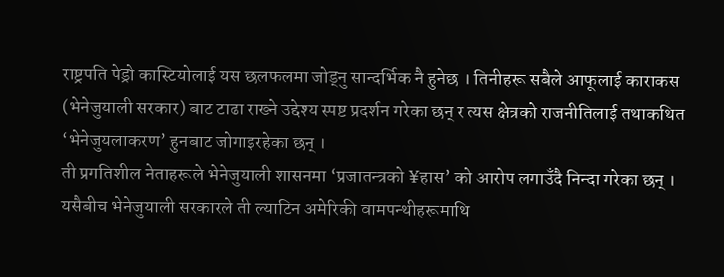राष्ट्रपति पेड्रो कास्टियोलाई यस छलफलमा जोड्नु सान्दर्भिक नै हुनेछ । तिनीहरू सबैले आफूलाई काराकस (भेनेजुयाली सरकार) बाट टाढा राख्ने उद्देश्य स्पष्ट प्रदर्शन गरेका छन् र त्यस क्षेत्रको राजनीतिलाई तथाकथित ‘भेनेजुयलाकरण’ हुनबाट जोगाइरहेका छन् ।
ती प्रगतिशील नेताहरूले भेनेजुयाली शासनमा ‘प्रजातन्त्रको ¥हास’ को आरोप लगाउँदै निन्दा गरेका छन् । यसैबीच भेनेजुयाली सरकारले ती ल्याटिन अमेरिकी वामपन्थीहरूमाथि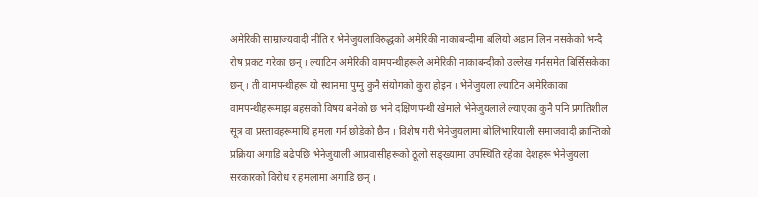अमेरिकी साम्राज्यवादी नीति र भेनेजुयलाविरुद्धको अमेरिकी नाकाबन्दीमा बलियो अडान लिन नसकेको भन्दै रोष प्रकट गरेका छन् । ल्याटिन अमेरिकी वामपन्थीहरूले अमेरिकी नाकाबन्दीको उल्लेख गर्नसमेत बिर्सिसकेका छन् । ती वामपन्थीहरू यो स्थानमा पुग्नु कुनै संयोगको कुरा होइन । भेनेजुयला ल्याटिन अमेरिकाका वामपन्थीहरूमाझ बहसको विषय बनेको छ भने दक्षिणपन्थी खेमाले भेनेजुयलाले ल्याएका कुनै पनि प्रगतिशील सूत्र वा प्रस्तावहरूमाथि हमला गर्न छोडेको छैन । विशेष गरी भेनेजुयलामा बोलिभारियाली समाजवादी क्रान्तिको प्रक्रिया अगाडि बढेपछि भेनेजुयाली आप्रवासीहरूको ठूलो सङ्ख्यामा उपस्थिति रहेका देशहरू भेनेजुयला सरकारको विरोध र हमलामा अगाडि छन् ।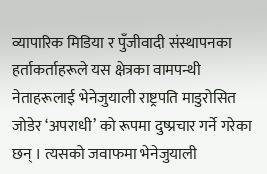व्यापारिक मिडिया र पुँजीवादी संस्थापनका हर्ताकर्ताहरूले यस क्षेत्रका वामपन्थी नेताहरूलाई भेनेजुयाली राष्ट्रपति माडुरोसित जोडेर ‘अपराधी’ को रूपमा दुष्प्रचार गर्ने गरेका छन् । त्यसको जवाफमा भेनेजुयाली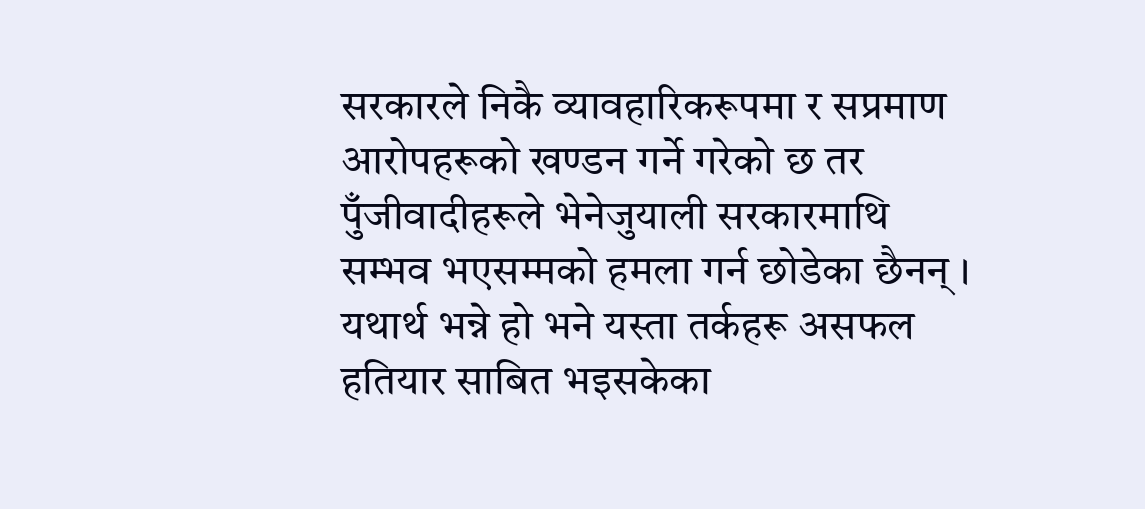सरकारले निकै व्यावहारिकरूपमा र सप्रमाण आरोपहरूको खण्डन गर्ने गरेको छ तर पुँजीवादीहरूले भेनेजुयाली सरकारमाथि सम्भव भएसम्मको हमला गर्न छोडेका छैनन् ।
यथार्थ भन्ने हो भने यस्ता तर्कहरू असफल हतियार साबित भइसकेका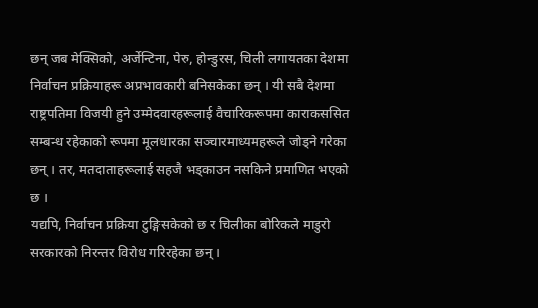छन् जब मेक्सिको, अर्जेन्टिना, पेरु, होन्डुरस, चिली लगायतका देशमा निर्वाचन प्रक्रियाहरू अप्रभावकारी बनिसकेका छन् । यी सबै देशमा राष्ट्रपतिमा विजयी हुने उम्मेदवारहरूलाई वैचारिकरूपमा काराकससित सम्बन्ध रहेकाको रूपमा मूलधारका सञ्चारमाध्यमहरूले जोड्ने गरेका छन् । तर, मतदाताहरूलाई सहजै भड्काउन नसकिने प्रमाणित भएको छ ।
यद्यपि, निर्वाचन प्रक्रिया टुङ्गिसकेको छ र चिलीका बोरिकले माडुरो सरकारको निरन्तर विरोध गरिरहेका छन् ।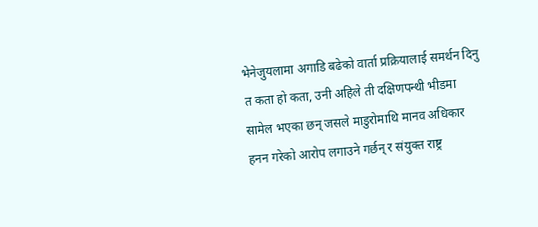भेनेजुयलामा अगाडि बढेको वार्ता प्रक्रियालाई समर्थन दिनु त कता हो कता, उनी अहिले ती दक्षिणपन्थी भीडमा सामेल भएका छन् जसले माडुरोमाथि मानव अधिकार हनन गरेको आरोप लगाउने गर्छन् र संयुक्त राष्ट्र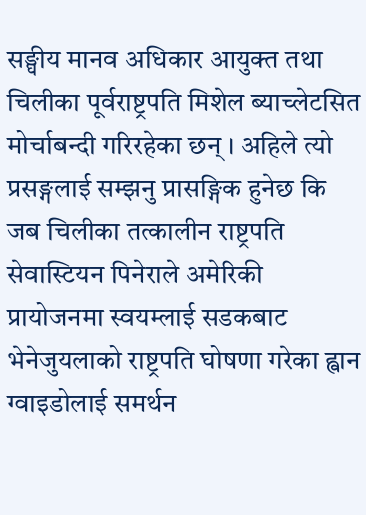सङ्घीय मानव अधिकार आयुक्त तथा चिलीका पूर्वराष्ट्रपति मिशेल ब्याच्लेटसित मोर्चाबन्दी गरिरहेका छन् । अहिले त्यो प्रसङ्गलाई सम्झनु प्रासङ्गिक हुनेछ कि जब चिलीका तत्कालीन राष्ट्रपति सेवास्टियन पिनेराले अमेरिकी प्रायोजनमा स्वयम्लाई सडकबाट भेनेजुयलाको राष्ट्रपति घोषणा गरेका ह्वान ग्वाइडोलाई समर्थन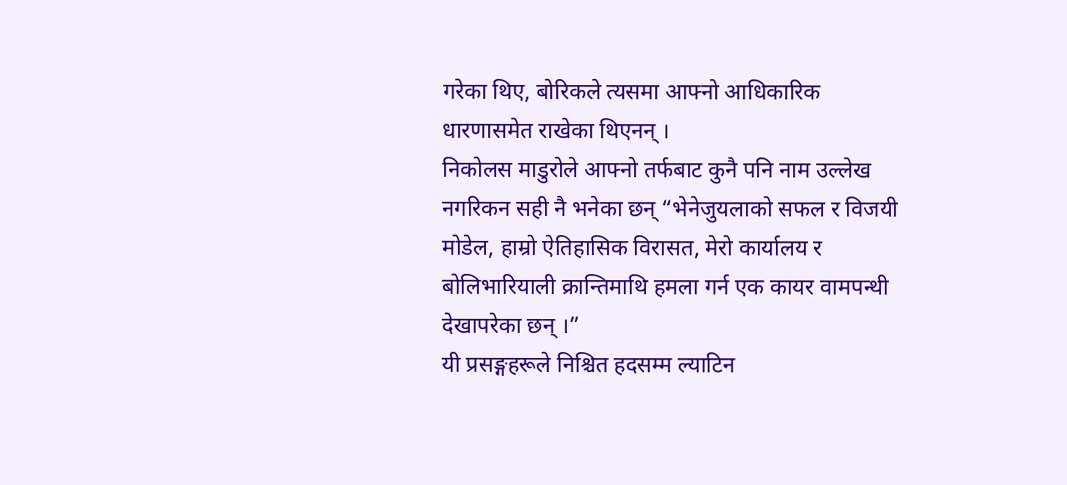गरेका थिए, बोरिकले त्यसमा आफ्नो आधिकारिक धारणासमेत राखेका थिएनन् ।
निकोलस माडुरोले आफ्नो तर्फबाट कुनै पनि नाम उल्लेख नगरिकन सही नै भनेका छन् “भेनेजुयलाको सफल र विजयी मोडेल, हाम्रो ऐतिहासिक विरासत, मेरो कार्यालय र बोलिभारियाली क्रान्तिमाथि हमला गर्न एक कायर वामपन्थी देखापरेका छन् ।”
यी प्रसङ्गहरूले निश्चित हदसम्म ल्याटिन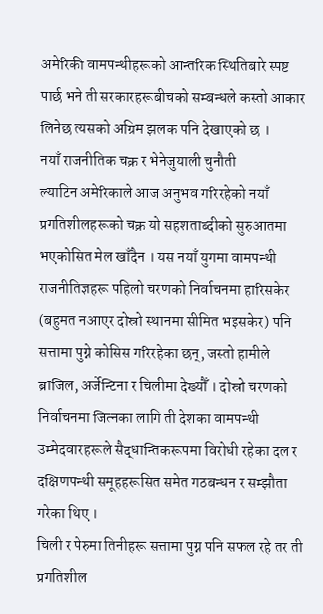अमेरिकी वामपन्थीहरूको आन्तरिक स्थितिबारे स्पष्ट पार्छ भने ती सरकारहरूबीचको सम्बन्धले कस्तो आकार लिनेछ त्यसको अग्रिम झलक पनि देखाएको छ ।
नयाँ राजनीतिक चक्र र भेनेजुयाली चुनौती
ल्याटिन अमेरिकाले आज अनुभव गरिरहेको नयाँ प्रगतिशीलहरूको चक्र यो सहशताब्दीको सुरुआतमा भएकोसित मेल खाँदैन । यस नयाँ युगमा वामपन्थी राजनीतिज्ञहरू पहिलो चरणको निर्वाचनमा हारिसकेर (बहुमत नआएर दोस्रो स्थानमा सीमित भइसकेर) पनि सत्तामा पुग्ने कोसिस गरिरहेका छन्, जस्तो हामीले ब्राजिल, अर्जेन्टिना र चिलीमा देख्यौँ । दोस्रो चरणको निर्वाचनमा जित्नका लागि ती देशका वामपन्थी उम्मेदवारहरूले सैद्धान्तिकरूपमा विरोधी रहेका दल र दक्षिणपन्थी समूहहरूसित समेत गठबन्धन र सम्झौता गरेका थिए ।
चिली र पेरुमा तिनीहरू सत्तामा पुग्न पनि सफल रहे तर ती प्रगतिशील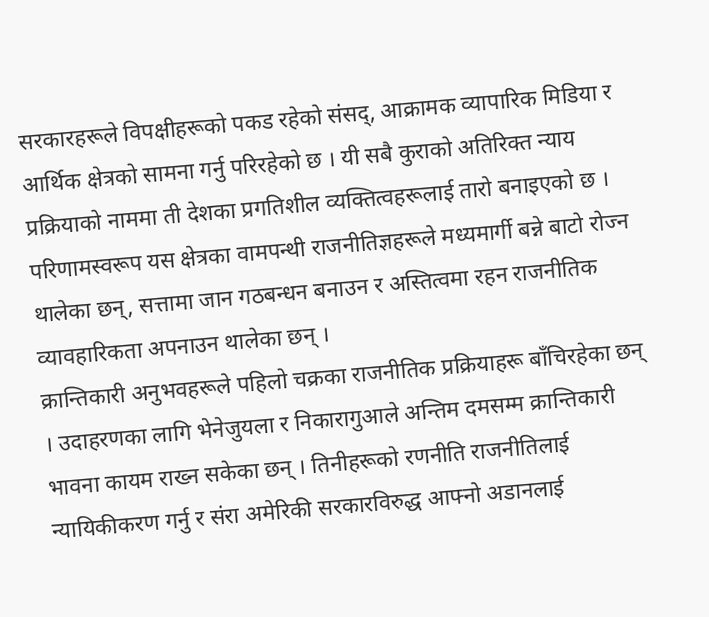सरकारहरूले विपक्षीहरूको पकड रहेको संसद्, आक्रामक व्यापारिक मिडिया र आर्थिक क्षेत्रको सामना गर्नु परिरहेको छ । यी सबै कुराको अतिरिक्त न्याय प्रक्रियाको नाममा ती देशका प्रगतिशील व्यक्तित्वहरूलाई तारो बनाइएको छ । परिणामस्वरूप यस क्षेत्रका वामपन्थी राजनीतिज्ञहरूले मध्यमार्गी बन्ने बाटो रोज्न थालेका छन्, सत्तामा जान गठबन्धन बनाउन र अस्तित्वमा रहन राजनीतिक व्यावहारिकता अपनाउन थालेका छन् ।
क्रान्तिकारी अनुभवहरूले पहिलो चक्रका राजनीतिक प्रक्रियाहरू बाँचिरहेका छन् । उदाहरणका लागि भेनेजुयला र निकारागुआले अन्तिम दमसम्म क्रान्तिकारी भावना कायम राख्न सकेका छन् । तिनीहरूको रणनीति राजनीतिलाई न्यायिकीकरण गर्नु र संरा अमेरिकी सरकारविरुद्ध आफ्नो अडानलाई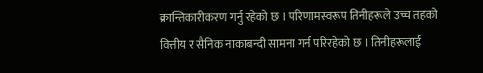क्रान्तिकारीकरण गर्नु रहेको छ । परिणामस्वरूप तिनीहरूले उच्च तहको वित्तीय र सैनिक नाकाबन्दी सामना गर्न परिरहेको छ । तिनीहरूलाई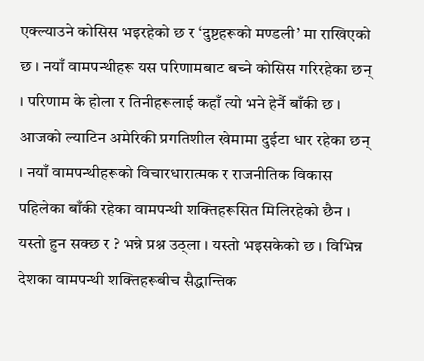एक्ल्याउने कोसिस भइरहेको छ र ‘दुष्टहरूको मण्डली’ मा राखिएको छ । नयाँ वामपन्थीहरू यस परिणामबाट बच्ने कोसिस गरिरहेका छन् । परिणाम के होला र तिनीहरूलाई कहाँ त्यो भने हेर्नै बाँकी छ ।
आजको ल्याटिन अमेरिकी प्रगतिशील खेमामा दुईटा धार रहेका छन् । नयाँ वामपन्थीहरूको विचारधारात्मक र राजनीतिक विकास पहिलेका बाँकी रहेका वामपन्थी शक्तिहरूसित मिलिरहेको छैन । यस्तो हुन सक्छ र ? भन्ने प्रश्न उठ्ला । यस्तो भइसकेको छ । विभिन्न देशका वामपन्थी शक्तिहरूबीच सैद्धान्तिक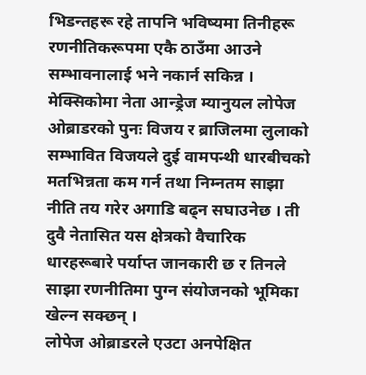भिडन्तहरू रहे तापनि भविष्यमा तिनीहरू रणनीतिकरूपमा एकै ठाउँमा आउने सम्भावनालाई भने नकार्न सकिन्न । मेक्सिकोमा नेता आन्ड्रेज म्यानुयल लोपेज ओब्राडरको पुनः विजय र ब्राजिलमा लुलाको सम्भावित विजयले दुई वामपन्थी धारबीचको मतभिन्नता कम गर्न तथा निम्नतम साझा नीति तय गरेर अगाडि बढ्न सघाउनेछ । ती दुवै नेतासित यस क्षेत्रको वैचारिक धारहरूबारे पर्याप्त जानकारी छ र तिनले साझा रणनीतिमा पुग्न संयोजनको भूमिका खेल्न सक्छन् ।
लोपेज ओब्राडरले एउटा अनपेक्षित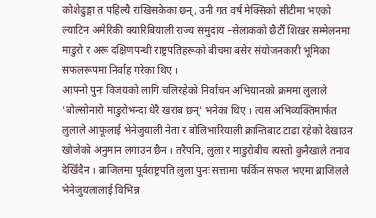कोशेढुङ्गा त पहिल्यै राखिसकेका छन्, उनी गत वर्ष मेक्सिको सीटीमा भएको ल्याटिन अमेरिकी क्यारिबियाली राज्य समुदाय –सेलाकको छैटौँ शिखर सम्मेलनमा माडुरो र अरू दक्षिणपन्थी राष्ट्रपतिहरूको बीचमा बसेर संयोजनकारी भूमिका सफलरूपमा निर्वाह गरेका थिए ।
आफ्नो पुनः विजयको लागि चलिरहेको निर्वाचन अभियानको क्रममा लुलाले ‘बोल्सोनारो माडुरोभन्दा धेरै खराब छन्’ भनेका थिए । त्यस अभिव्यक्तिमार्फत लुलाले आफूलाई भेनेजुयाली नेता र बोलिभारियाली क्रान्तिबाट टाढा रहेको देखाउन खोजेको अनुमान लगाउन छैन । तरैपनि, लुला र माडुरोबीच त्यस्तो कुनैखाले तनाव देखिँदैन । ब्राजिलमा पूर्वराष्ट्रपति लुला पुनः सत्तामा फर्किन सफल भएमा ब्राजिलले भेनेजुयलालाई विभिन्न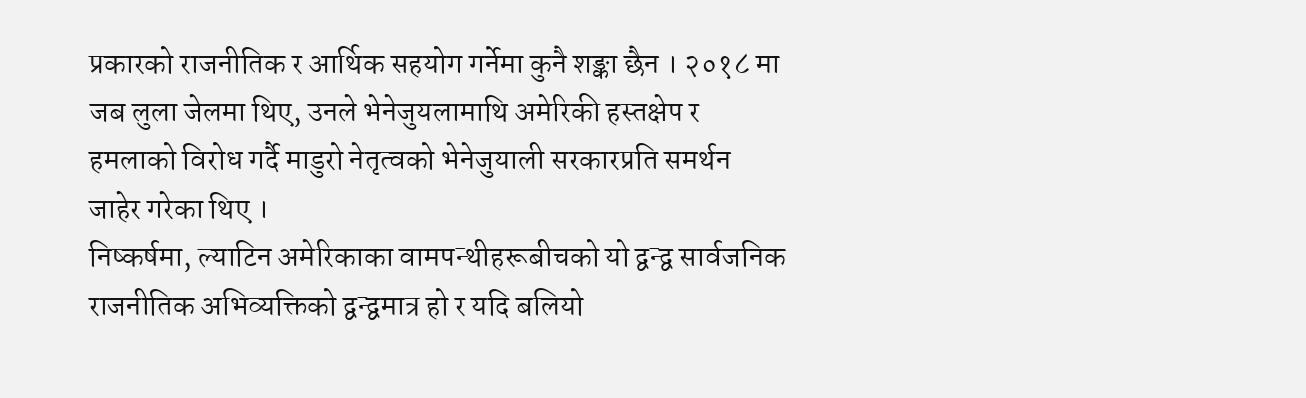प्रकारको राजनीतिक र आर्थिक सहयोग गर्नेमा कुनै शङ्का छैन । २०१८ मा जब लुला जेलमा थिए, उनले भेनेजुयलामाथि अमेरिकी हस्तक्षेप र हमलाको विरोध गर्दै माडुरो नेतृत्वको भेनेजुयाली सरकारप्रति समर्थन जाहेर गरेका थिए ।
निष्कर्षमा, ल्याटिन अमेरिकाका वामपन्थीहरूबीचको यो द्वन्द्व सार्वजनिक राजनीतिक अभिव्यक्तिको द्वन्द्वमात्र हो र यदि बलियो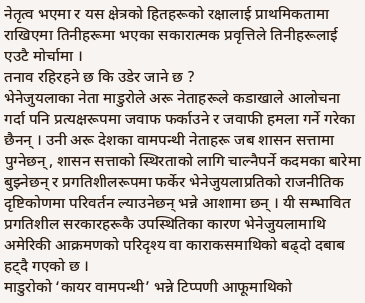नेतृत्व भएमा र यस क्षेत्रको हितहरूको रक्षालाई प्राथमिकतामा राखिएमा तिनीहरूमा भएका सकारात्मक प्रवृत्तिले तिनीहरूलाई एउटै मोर्चामा ।
तनाव रहिरहने छ कि उडेर जाने छ ?
भेनेजुयलाका नेता माडुरोले अरू नेताहरूले कडाखाले आलोचना गर्दा पनि प्रत्यक्षरूपमा जवाफ फर्काउने र जवाफी हमला गर्ने गरेका छैनन् । उनी अरू देशका वामपन्थी नेताहरू जब शासन सत्तामा पुग्नेछन्, शासन सत्ताको स्थिरताको लागि चाल्नैपर्ने कदमका बारेमा बुझ्नेछन् र प्रगतिशीलरूपमा फर्केर भेनेजुयलाप्रतिको राजनीतिक दृष्टिकोणमा परिवर्तन ल्याउनेछन् भन्ने आशामा छन् । यी सम्भावित प्रगतिशील सरकारहरूकै उपस्थितिका कारण भेनेजुयलामाथि अमेरिकी आक्रमणको परिदृश्य वा काराकसमाथिको बढ्दो दबाब हट्दै गएको छ ।
माडुरोको ‘कायर वामपन्थी’ भन्ने टिप्पणी आफूमाथिको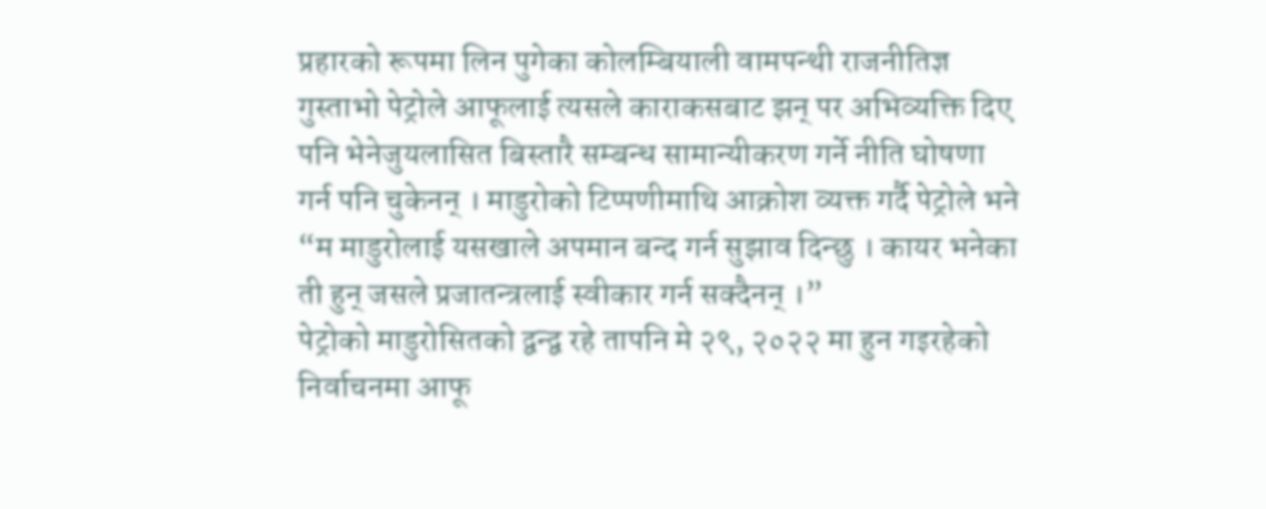प्रहारको रूपमा लिन पुगेका कोलम्बियाली वामपन्थी राजनीतिज्ञ गुस्ताभो पेट्रोले आफूलाई त्यसले काराकसबाट झन् पर अभिव्यक्ति दिए पनि भेनेजुयलासित बिस्तारै सम्बन्ध सामान्यीकरण गर्ने नीति घोषणा गर्न पनि चुकेनन् । माडुरोको टिप्पणीमाथि आक्रोश व्यक्त गर्दै पेट्रोले भने “म माडुरोलाई यसखाले अपमान बन्द गर्न सुझाव दिन्छु । कायर भनेका ती हुन् जसले प्रजातन्त्रलाई स्वीकार गर्न सक्दैनन् ।”
पेट्रोको माडुरोसितको द्वन्द्व रहे तापनि मे २९, २०२२ मा हुन गइरहेको निर्वाचनमा आफू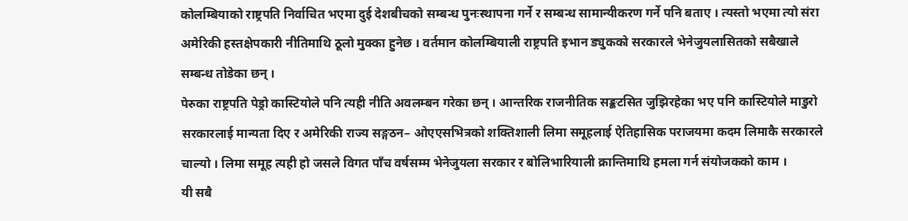कोलम्बियाको राष्ट्रपति निर्वाचित भएमा दुई देशबीचको सम्बन्ध पुनःस्थापना गर्ने र सम्बन्ध सामान्यीकरण गर्ने पनि बताए । त्यस्तो भएमा त्यो संरा अमेरिकी हस्तक्षेपकारी नीतिमाथि ठूलो मुक्का हुनेछ । वर्तमान कोलम्बियाली राष्ट्रपति इभान ड्युकको सरकारले भेनेजुयलासितको सबैखाले सम्बन्ध तोडेका छन् ।
पेरुका राष्ट्रपति पेड्रो कास्टियोले पनि त्यही नीति अवलम्बन गरेका छन् । आन्तरिक राजनीतिक सङ्कटसित जुझिरहेका भए पनि कास्टियोले माडुरो सरकारलाई मान्यता दिए र अमेरिकी राज्य सङ्गठन– ओएएसभित्रको शक्तिशाली लिमा समूहलाई ऐतिहासिक पराजयमा कदम लिमाकै सरकारले चाल्यो । लिमा समूह त्यही हो जसले विगत पाँच वर्षसम्म भेनेजुयला सरकार र बोलिभारियाली क्रान्तिमाथि हमला गर्न संयोजकको काम ।
यी सबै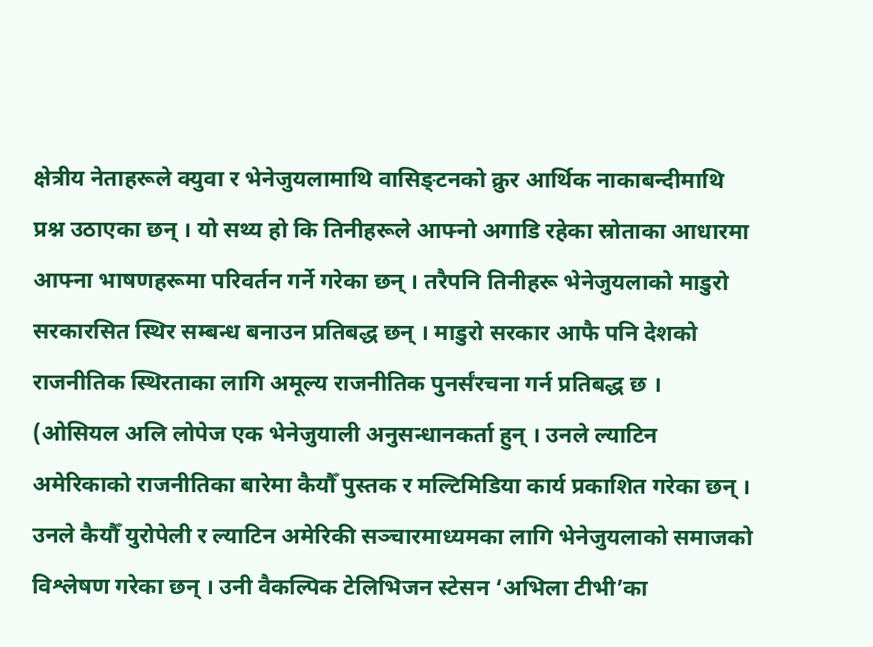क्षेत्रीय नेताहरूले क्युवा र भेनेजुयलामाथि वासिङ्टनको क्रुर आर्थिक नाकाबन्दीमाथि प्रश्न उठाएका छन् । यो सथ्य हो कि तिनीहरूले आफ्नो अगाडि रहेका स्रोताका आधारमा आफ्ना भाषणहरूमा परिवर्तन गर्ने गरेका छन् । तरैपनि तिनीहरू भेनेजुयलाको माडुरो सरकारसित स्थिर सम्बन्ध बनाउन प्रतिबद्ध छन् । माडुरो सरकार आफै पनि देशको राजनीतिक स्थिरताका लागि अमूल्य राजनीतिक पुनर्संरचना गर्न प्रतिबद्ध छ ।
(ओसियल अलि लोपेज एक भेनेजुयाली अनुसन्धानकर्ता हुन् । उनले ल्याटिन अमेरिकाको राजनीतिका बारेमा कैयौँ पुस्तक र मल्टिमिडिया कार्य प्रकाशित गरेका छन् । उनले कैयौँ युरोपेली र ल्याटिन अमेरिकी सञ्चारमाध्यमका लागि भेनेजुयलाको समाजको विश्लेषण गरेका छन् । उनी वैकल्पिक टेलिभिजन स्टेसन ‘अभिला टीभी’का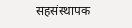सहसंस्थापक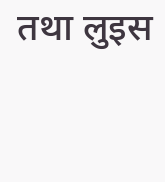तथा लुइस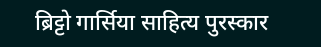ब्रिट्टो गार्सिया साहित्य पुरस्कार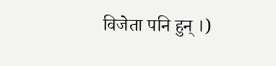विजेता पनि हुन् ।)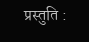प्रस्तुति :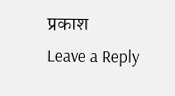प्रकाश
Leave a Reply